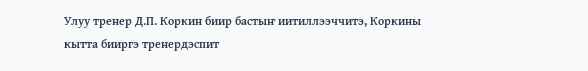Улуу тренер Д.П. Коркин биир бастыҥ иитиллээччитэ, Коркины кытта бииргэ тренердэспит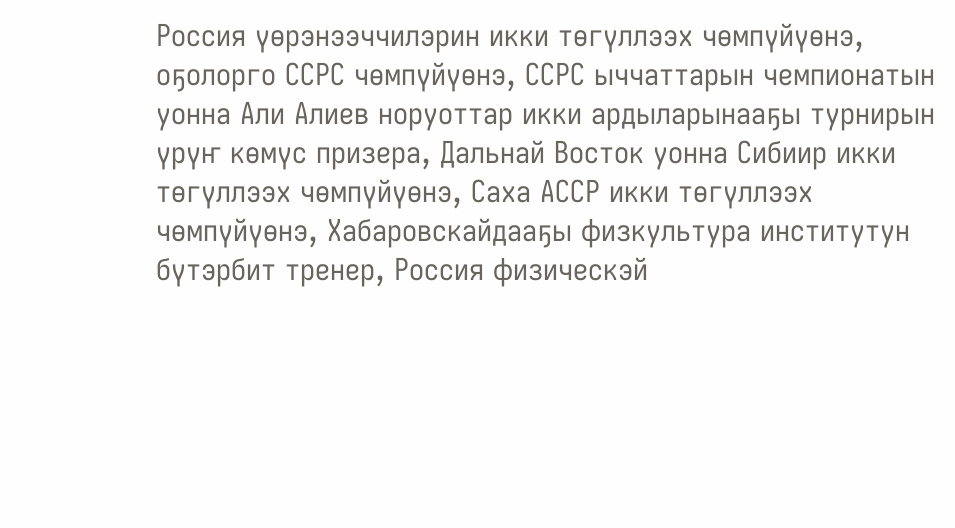Россия үөрэнээччилэрин икки төгүллээх чөмпүйүөнэ, оҕолорго ССРС чөмпүйүөнэ, ССРС ыччаттарын чемпионатын уонна Али Алиев норуоттар икки ардыларынааҕы турнирын үрүҥ көмүс призера, Дальнай Восток уонна Сибиир икки төгүллээх чөмпүйүөнэ, Саха АССР икки төгүллээх чөмпүйүөнэ, Хабаровскайдааҕы физкультура институтун бүтэрбит тренер, Россия физическэй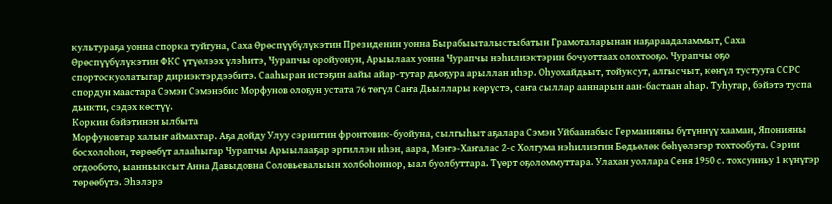культураҕа уонна спорка туйгуна, Саха Өрөспүүбүлүкэтин Президенин уонна Бырабыыталыстыбатын Грамоталарынан наҕараадаламмыт, Саха Өрөспүүбүлүкэтин ФКС үтүөлээх үлэһитэ, Чурапчы оройуонун, Арыылаах уонна Чурапчы нэһилиэктэрин бочуоттаах олохтооҕо. Чурапчы оҕо спортоскуолатыгар дириэктэрдээбитэ. Сааһыран истэҕин аайы айар-тутар дьоҕура арыллан иһэр. Оһуохайдьыт, тойуксут, алгысчыт, көҥүл тустууга ССРС спордун маастара Сэмэн Сэмэнэбис Морфунов олоҕун устата 76 төгүл Саҥа Дьыллары көрүстэ, саҥа сыллар ааннарын аан-бастаан аһар. Туһугар, бэйэтэ туспа дьикти, сэдэх көстүү.
Коркин бэйэтинэн ылбыта
Морфуновтар халыҥ аймахтар. Аҕа дойду Улуу сэриитин фронтовик-буойуна, сылгыһыт аҕалара Сэмэн Уйбаанабыс Германияны бүтүннүү хааман, Японияны босхолоһон, төрөөбүт алааһыгар Чурапчы Арыылааҕар эргиллэн иһэн, аара, Мэҥэ-Хаҥалас 2-с Холгума нэһилиэгин Бөдьөлөк бөһүөлэгэр тохтообута. Сэрии огдообото, ыанньыксыт Анна Давыдовна Соловьевалыын холбоһоннор, ыал буолбуттара. Түөрт оҕоломмуттара. Улахан уоллара Сеня 1950 с. тохсунньу 1 күнүгэр төрөөбүтэ. Эһэлэрэ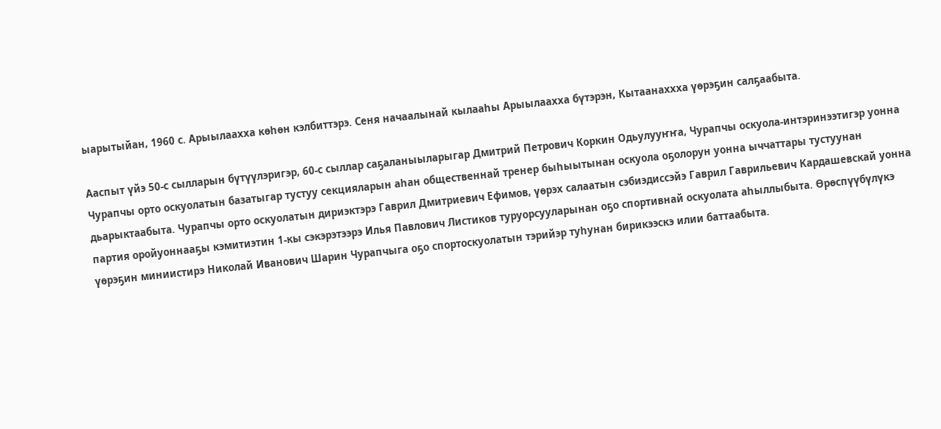ыарытыйан, 1960 с. Арыылаахха көһөн кэлбиттэрэ. Сеня начаалынай кылааһы Арыылаахха бүтэрэн, Кытаанаххха үөрэҕин салҕаабыта.

Ааспыт үйэ 50-с сылларын бүтүүлэригэр, 60-с сыллар саҕаланыыларыгар Дмитрий Петрович Коркин Одьулууҥҥа, Чурапчы оскуола-интэринээтигэр уонна Чурапчы орто оскуолатын базатыгар тустуу секцияларын аһан общественнай тренер быһыытынан оскуола оҕолорун уонна ыччаттары тустуунан дьарыктаабыта. Чурапчы орто оскуолатын дириэктэрэ Гаврил Дмитриевич Ефимов, үөрэх салаатын сэбиэдиссэйэ Гаврил Гаврильевич Кардашевскай уонна партия оройуоннааҕы кэмитиэтин 1-кы сэкэрэтээрэ Илья Павлович Листиков туруорсууларынан оҕо спортивнай оскуолата аһыллыбыта. Өрөспүүбүлүкэ үөрэҕин миниистирэ Николай Иванович Шарин Чурапчыга оҕо спортоскуолатын тэрийэр туһунан бирикээскэ илии баттаабыта.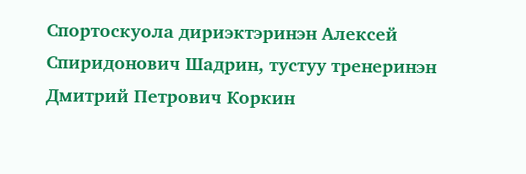Спортоскуола дириэктэринэн Алексей Спиридонович Шадрин, тустуу тренеринэн Дмитрий Петрович Коркин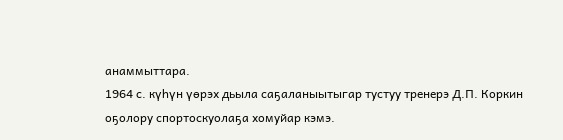анаммыттара.
1964 с. күһүн үөрэх дьыла саҕаланыытыгар тустуу тренерэ Д.П. Коркин оҕолору спортоскуолаҕа хомуйар кэмэ.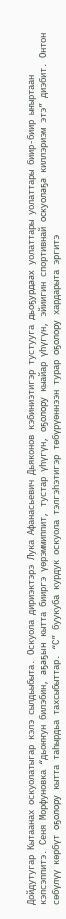Дойдутугар Кытаанах оскуолатыгар кэлэ сылдьыбыта. Оскуола дириэктэрэ Лука Афанасьевич Дьяконов кэбиниэтигэр тустууга дьоҕурдаах уолаттары уолаттары биир-биир ыҥыртаан кэпсэппитэ. Сеня Морфуновка “дьоҥҥун билэбин, аҕаҕын кытта бииргэ үөрэммиппит, тустар үһүгүн, оҕолору кыайар үһүгүн, эйиигин спортивнай оскуолаҕа киллэриэм этэ” диэбит. Онтон сөбүлүү көрбүт оҕолору кытта таһырдьа тахсыбыттар. “С” буукуба курдук оскуола тэлгэһэтигэр төбүрүөннээн турар оҕолору хардарыта эргитэ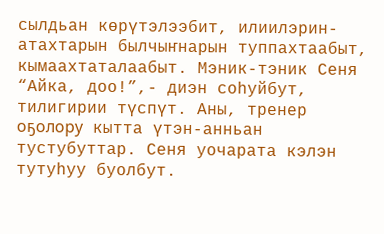сылдьан көрүтэлээбит, илиилэрин-атахтарын былчыҥнарын туппахтаабыт, кымаахтаталаабыт. Мэник-тэник Сеня “Айка, доо!”,- диэн соһуйбут, тилигирии түспүт. Аны, тренер оҕолору кытта үтэн-анньан тустубуттар. Сеня уочарата кэлэн тутуһуу буолбут.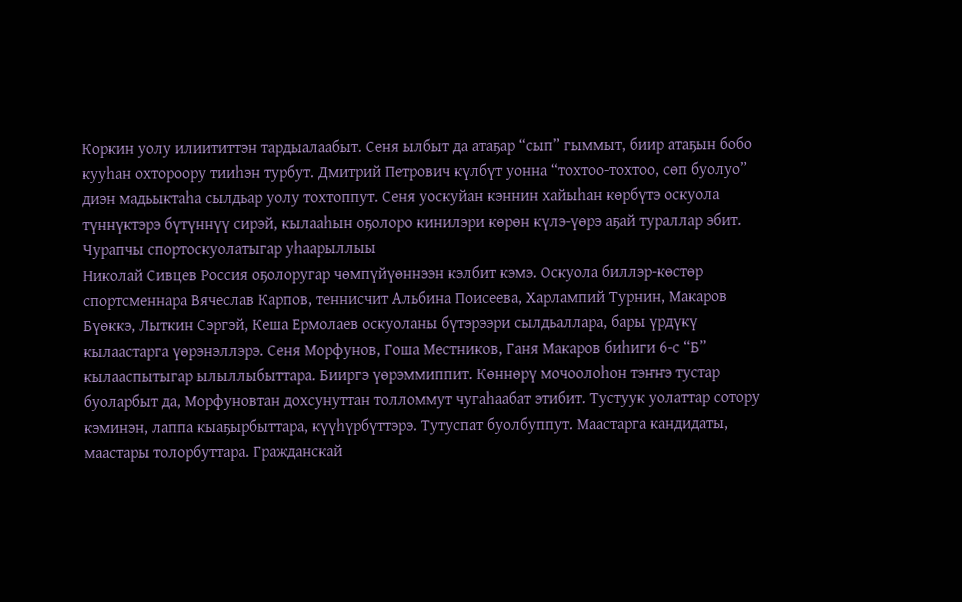Коркин уолу илиититтэн тардыалаабыт. Сеня ылбыт да атаҕар “сып” гыммыт, биир атаҕын бобо кууһан охтороору тииһэн турбут. Дмитрий Петрович күлбүт уонна “тохтоо-тохтоо, сөп буолуо” диэн мадьыктаһа сылдьар уолу тохтоппут. Сеня уоскуйан кэннин хайыһан көрбүтэ оскуола түннүктэрэ бүтүннүү сирэй, кылааһын оҕолоро кинилэри көрөн күлэ-үөрэ аҕай тураллар эбит.
Чурапчы спортоскуолатыгар уһаарыллыы
Николай Сивцев Россия оҕолоругар чөмпүйүөннээн кэлбит кэмэ. Оскуола биллэр-көстөр спортсменнара Вячеслав Карпов, теннисчит Альбина Поисеева, Харлампий Турнин, Макаров Бүөккэ, Лыткин Сэргэй, Кеша Ермолаев оскуоланы бүтэрээри сылдьаллара, бары үрдүкү кылаастарга үөрэнэллэрэ. Сеня Морфунов, Гоша Местников, Ганя Макаров биһиги 6-с “Б” кылааспытыгар ылыллыбыттара. Бииргэ үөрэммиппит. Көннөрү мочоолоһон тэҥҥэ тустар буоларбыт да, Морфуновтан дохсунуттан толломмут чугаһаабат этибит. Тустуук уолаттар сотору кэминэн, лаппа кыаҕырбыттара, күүһүрбүттэрэ. Тутуспат буолбуппут. Маастарга кандидаты, маастары толорбуттара. Гражданскай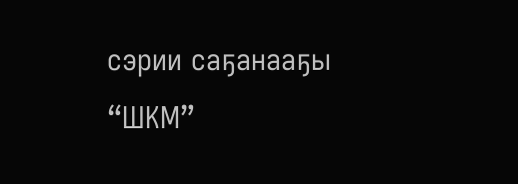сэрии саҕанааҕы “ШКМ”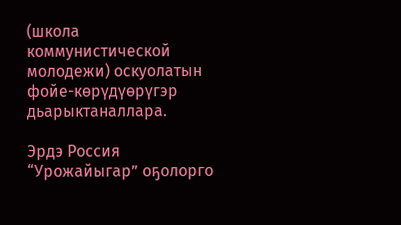(школа коммунистической молодежи) оскуолатын фойе-көрүдүөрүгэр дьарыктаналлара.

Эрдэ Россия “Урожайыгар” оҕолорго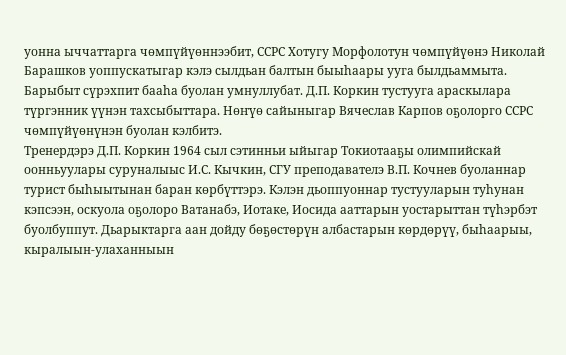уонна ыччаттарга чөмпүйүөннээбит, ССРС Хотугу Морфолотун чөмпүйүөнэ Николай Барашков уоппускатыгар кэлэ сылдьан балтын быыһаары ууга былдьаммыта. Барыбыт сүрэхпит бааһа буолан умнуллубат. Д.П. Коркин тустууга араскылара түргэнник үүнэн тахсыбыттара. Нөҥүө сайыныгар Вячеслав Карпов оҕолорго ССРС чөмпүйүөнүнэн буолан кэлбитэ.
Тренердэрэ Д.П. Коркин 1964 сыл сэтинньи ыйыгар Токиотааҕы олимпийскай оонньуулары суруналыыс И.С. Кычкин, СГУ преподавателэ В.П. Кочнев буоланнар турист быһыытынан баран көрбүттэрэ. Кэлэн дьоппуоннар тустууларын туһунан кэпсээн, оскуола оҕолоро Ватанабэ, Иотаке, Иосида ааттарын уостарыттан түһэрбэт буолбуппут. Дьарыктарга аан дойду бөҕөстөрүн албастарын көрдөрүү, быһаарыы, кыралыын-улаханныын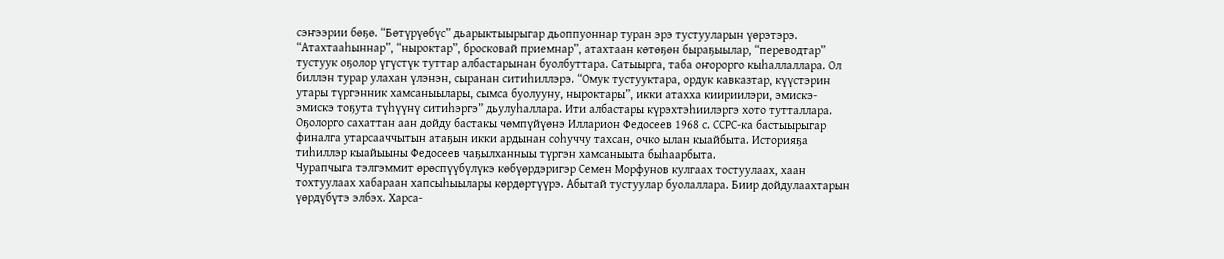сэҥээрии бөҕө. “Бөтүрүөбүс” дьарыктыырыгар дьоппуоннар туран эрэ тустууларын үөрэтэрэ. “Атахтааһыннар”, “ныроктар”, бросковай приемнар”, атахтаан көтөҕөн быраҕыылар, “переводтар” тустуук оҕолор үгүстүк туттар албастарынан буолбуттара. Сатыырга, таба оҥорорго кыһаллаллара. Ол биллэн турар улахан үлэнэн, сыранан ситиһиллэрэ. “Омук тустууктара, ордук кавказтар, күүстэрин утары түргэнник хамсаныылары, сымса буолууну, ныроктары”, икки атахха киириилэри, эмискэ-эмискэ тоҕута түһүүнү ситиһэргэ” дьулуһаллара. Ити албастары күрэхтэһиилэргэ хото тутталлара. Оҕолорго сахаттан аан дойду бастакы чөмпүйүөнэ Илларион Федосеев 1968 с. ССРС-ка бастыырыгар финалга утарсааччытын атаҕын икки ардынан соһуччу тахсан, очко ылан кыайбыта. Историяҕа тиһиллэр кыайыыны Федосеев чаҕылханныы түргэн хамсаныыта быһаарбыта.
Чурапчыга тэлгэммит өрөспүүбүлүкэ көбүөрдэригэр Семен Морфунов кулгаах тостуулаах, хаан тохтуулаах хабараан хапсыһыылары көрдөртүүрэ. Абытай тустуулар буолаллара. Биир дойдулаахтарын үөрдүбүтэ элбэх. Харса-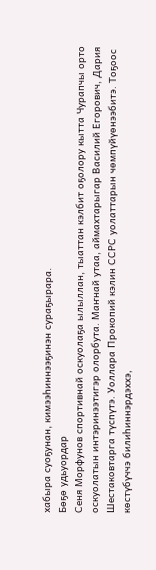хабыра суоҕунан, кимээһиннээҕинэн сураҕырара.
Бөҕө удьуордар
Сеня Морфунов спортивнай оскуолаҕа ылыллан, тыаттан кэлбит оҕолору кытта Чурапчы орто оскуолатын интэринээтигэр олорбута. Маҥнай утаа, аймахтарыгар Василий Егорович, Дария Шестаковтарга түспүтэ. Уоллара Прокопий кэлин ССРС уолаттарын чөмпүйүөнээбитэ. Тоҕоос көстүбүччэ билиһиннэрдэххэ,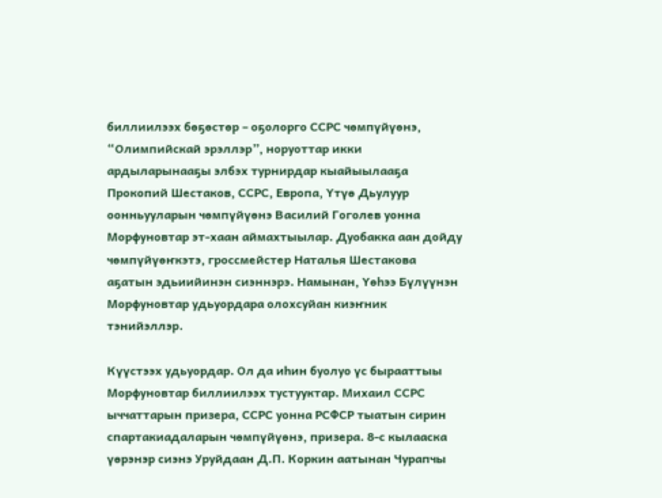биллиилээх бөҕөстөр – оҕолорго ССРС чөмпүйүөнэ, “Олимпийскай эрэллэр”, норуоттар икки ардыларынааҕы элбэх турнирдар кыайыылааҕа Прокопий Шестаков, ССРС, Европа, Үтүө Дьулуур оонньууларын чөмпүйүөнэ Василий Гоголев уонна Морфуновтар эт-хаан аймахтыылар. Дуобакка аан дойду чөмпүйүөҥкэтэ, гроссмейстер Наталья Шестакова аҕатын эдьиийинэн сиэннэрэ. Намынан, Үөһээ Бүлүүнэн Морфуновтар удьуордара олохсуйан киэҥник тэнийэллэр.

Күүстээх удьуордар. Ол да иһин буолуо үс бырааттыы Морфуновтар биллиилээх тустууктар. Михаил ССРС ыччаттарын призера, ССРС уонна РСФСР тыатын сирин спартакиадаларын чөмпүйүөнэ, призера. 8-с кылааска үөрэнэр сиэнэ Уруйдаан Д.П. Коркин аатынан Чурапчы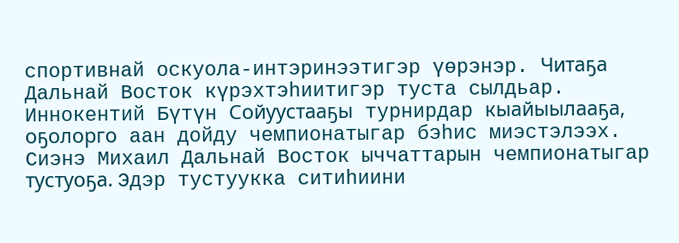спортивнай оскуола-интэринээтигэр үөрэнэр. Читаҕа Дальнай Восток күрэхтэһиитигэр туста сылдьар. Иннокентий Бүтүн Сойуустааҕы турнирдар кыайыылааҕа, оҕолорго аан дойду чемпионатыгар бэһис миэстэлээх. Сиэнэ Михаил Дальнай Восток ыччаттарын чемпионатыгар тустуоҕа. Эдэр тустуукка ситиһиини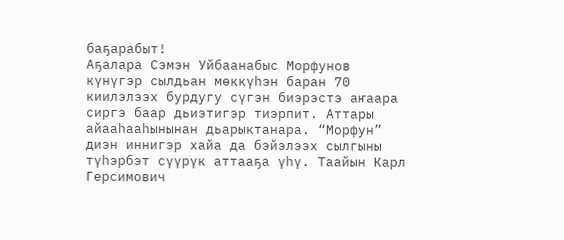баҕарабыт!
Аҕалара Сэмэн Уйбаанабыс Морфунов күнүгэр сылдьан мөккүһэн баран 70 киилэлээх бурдугу сүгэн биэрэстэ аҥаара сиргэ баар дьиэтигэр тиэрпит. Аттары айааһааһынынан дьарыктанара. “Морфун” диэн иннигэр хайа да бэйэлээх сылгыны түһэрбэт сүүрүк аттааҕа үһү. Таайын Карл Герсимович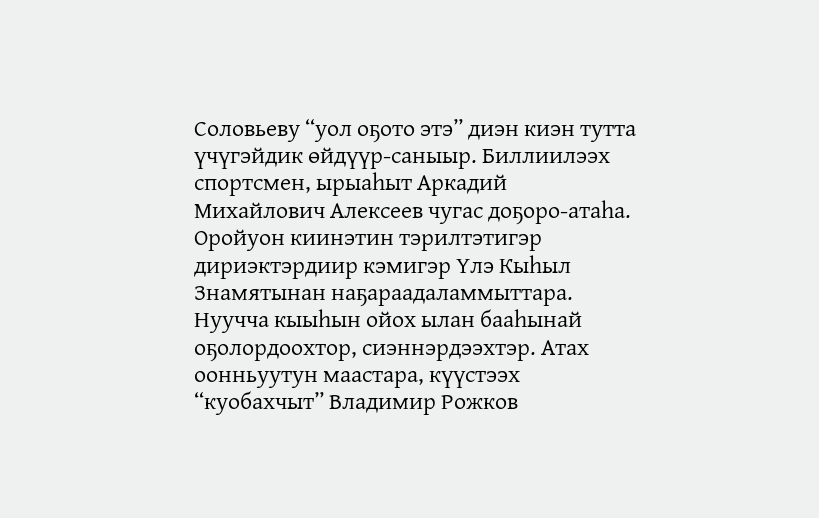Соловьеву “уол оҕото этэ” диэн киэн тутта үчүгэйдик өйдүүр-саныыр. Биллиилээх спортсмен, ырыаһыт Аркадий Михайлович Алексеев чугас доҕоро-атаһа. Оройуон киинэтин тэрилтэтигэр дириэктэрдиир кэмигэр Үлэ Кыһыл Знамятынан наҕараадаламмыттара. Нуучча кыыһын ойох ылан бааһынай оҕолордоохтор, сиэннэрдээхтэр. Атах оонньуутун маастара, күүстээх “куобахчыт” Владимир Рожков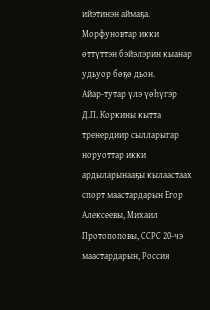ийэтинэн аймаҕа. Морфуновтар икки өттүттэн бэйэлэрин кыанар удьуор бөҕө дьон.
Айар-тутар үлэ үөһүгэр
Д.П. Коркины кытта тренердиир сылларыгар норуоттар икки ардыларынааҕы кылаастаах спорт маастардарын Егор Алексеевы, Михаил Протопоповы, ССРС 20-чэ маастардарын, Россия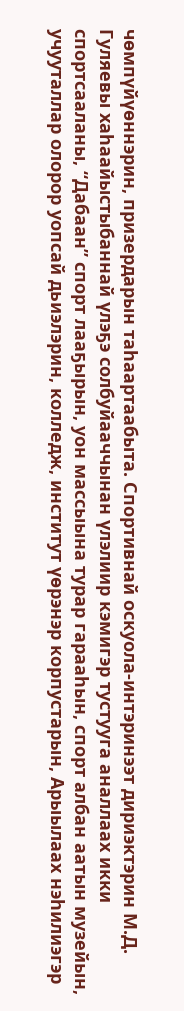чөмпүйүөннэрин, призердарын таһаартаабыта. Спортивнай оскуола-интэринээт дириэктэрин М.Д. Гуляевы хаһаайыстыбаннай үлэҕэ солбуйааччынан үлэлиир кэмигэр тустууга аналлаах икки спортсааланы, “Дабаан” спорт лааҕырын, уон массыына турар гарааһын, спорт албан аатын музейын, учууталлар олорор уопсай дьиэлэрин, колледж, институт үөрэнэр корпустарын, Арыылаах нэһилиэгэр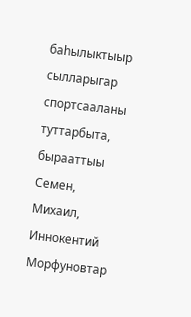баһылыктыыр сылларыгар спортсааланы туттарбыта, бырааттыы Семен, Михаил, Иннокентий Морфуновтар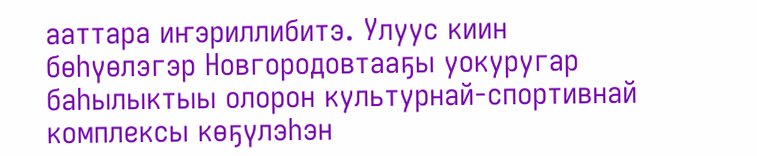ааттара иҥэриллибитэ. Улуус киин бөһүөлэгэр Новгородовтааҕы уокуругар баһылыктыы олорон культурнай-спортивнай комплексы көҕүлэһэн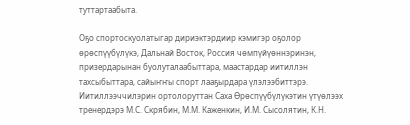туттартаабыта.

Оҕо спортоскуолатыгар дириэктэрдиир кэмигэр оҕолор өрөспүүбүлүкэ, Дальнай Восток, Россия чөмпүйүөннэринэн, призердарынан буолуталаабыттара, маастардар иитиллэн тахсыбыттара, сайыҥҥы спорт лааҕырдара үлэлээбиттэрэ. Иитиллээччилэрин ортолоруттан Саха Өрөспүүбүлүкэтин үтүөлээх тренердэрэ М.С. Скрябин, М.М. Каженкин, И.М. Сысолятин, К.Н.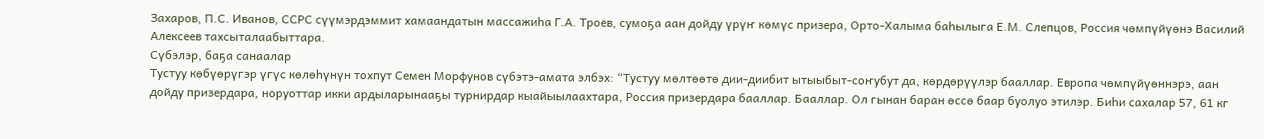Захаров, П.С. Иванов, ССРС сүүмэрдэммит хамаандатын массажиһа Г.А. Троев, сумоҕа аан дойду үрүҥ көмүс призера, Орто-Халыма баһылыга Е.М. Слепцов, Россия чөмпүйүөнэ Василий Алексеев тахсыталаабыттара.
Сүбэлэр, баҕа санаалар
Тустуу көбүөрүгэр үгүс көлөһүнүн тохпут Семен Морфунов сүбэтэ-амата элбэх: “Тустуу мөлтөөтө дии-диибит ытыыбыт-соҥубут да, көрдөрүүлэр бааллар. Европа чөмпүйүөннэрэ, аан дойду призердара, норуоттар икки ардыларынааҕы турнирдар кыайыылаахтара, Россия призердара бааллар. Бааллар. Ол гынан баран өссө баар буолуо этилэр. Биһи сахалар 57, 61 кг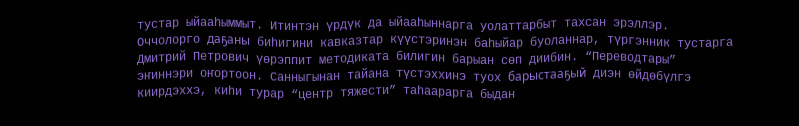тустар ыйааһыммыт. Итинтэн үрдүк да ыйааһыннарга уолаттарбыт тахсан эрэллэр. Оччолорго даҕаны биһигини кавказтар күүстэринэн баһыйар буоланнар, түргэнник тустарга Дмитрий Петрович үөрэппит методиката билигин барыан сөп диибин. “Переводтары” эҥиннэри оҥортоон. Санныгынан тайана түстэххинэ туох барыстааҕый диэн өйдөбүлгэ киирдэххэ, киһи турар “центр тяжести” таһаарарга быдан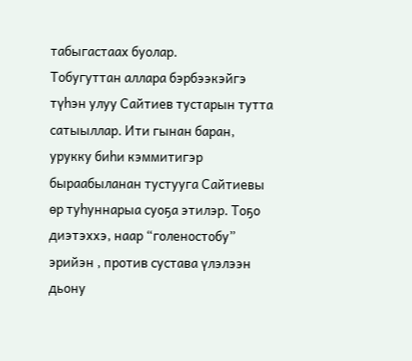табыгастаах буолар.
Тобугуттан аллара бэрбээкэйгэ түһэн улуу Сайтиев тустарын тутта сатыыллар. Ити гынан баран, урукку биһи кэммитигэр быраабыланан тустууга Сайтиевы өр туһуннарыа суоҕа этилэр. Тоҕо диэтэххэ, наар “голеностобу” эрийэн , против сустава үлэлээн дьону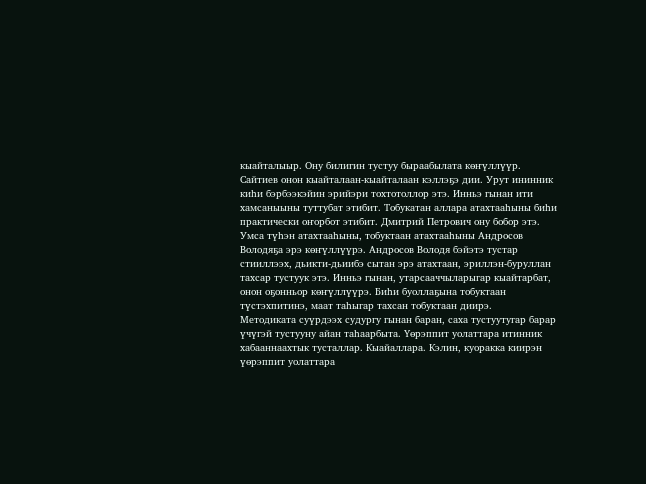кыайталыыр. Ону билигин тустуу быраабылата көҥүллүүр. Сайтиев онон кыайталаан-кыайталаан кэллэҕэ дии. Урут ининник киһи бэрбээкэйин эрийэри тохтотоллор этэ. Инньэ гынан ити хамсаныыны туттубат этибит. Тобукатан аллара атахтааһыны биһи практически оҥорбот этибит. Дмитрий Петрович ону бобор этэ. Умса түһэн атахтааһыны, тобуктаан атахтааһыны Андросов Володяҕа эрэ көҥүллүүрэ. Андросов Володя бэйэтэ тустар стииллээх, дьикти-дьиибэ сытан эрэ атахтаан, эриллэн-буруллан тахсар тустуук этэ. Инньэ гынан, утарсааччыларыгар кыайтарбат, онон оҕонньор көҥүллүүрэ. Биһи буоллаҕына тобуктаан түстэхпитинэ, маат таһыгар тахсан тобуктаан диирэ.
Методиката суүрдээх судургу гынан баран, саха тустуутугар барар үчүгэй тустууну айан таһаарбыта. Үөрэппит уолаттара итинник хабааннаахтык тусталлар. Кыайаллара. Кэлин, куоракка киирэн үөрэппит уолаттара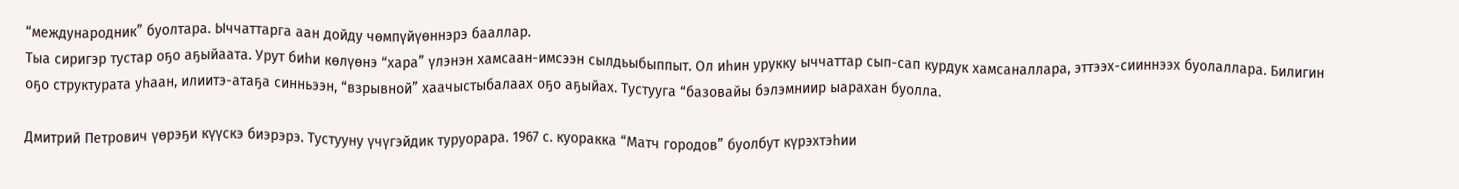“международник” буолтара. Ыччаттарга аан дойду чөмпүйүөннэрэ бааллар.
Тыа сиригэр тустар оҕо аҕыйаата. Урут биһи көлүөнэ “хара” үлэнэн хамсаан-имсээн сылдьыбыппыт. Ол иһин урукку ыччаттар сып-сап курдук хамсаналлара, эттээх-сииннээх буолаллара. Билигин оҕо структурата уһаан, илиитэ-атаҕа синньээн, “взрывной” хаачыстыбалаах оҕо аҕыйах. Тустууга “базовайы бэлэмниир ыарахан буолла.

Дмитрий Петрович үөрэҕи күүскэ биэрэрэ. Тустууну үчүгэйдик туруорара. 1967 с. куоракка “Матч городов” буолбут күрэхтэһии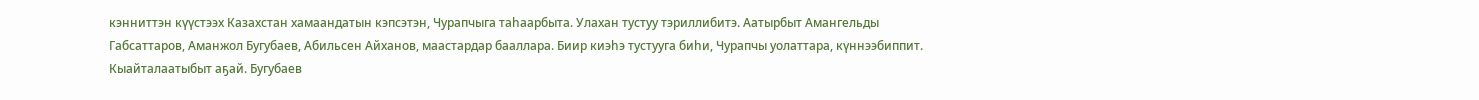кэнниттэн күүстээх Казахстан хамаандатын кэпсэтэн, Чурапчыга таһаарбыта. Улахан тустуу тэриллибитэ. Аатырбыт Амангельды Габсаттаров, Аманжол Бугубаев, Абильсен Айханов, маастардар бааллара. Биир киэһэ тустууга биһи, Чурапчы уолаттара, күннээбиппит. Кыайталаатыбыт аҕай. Бугубаев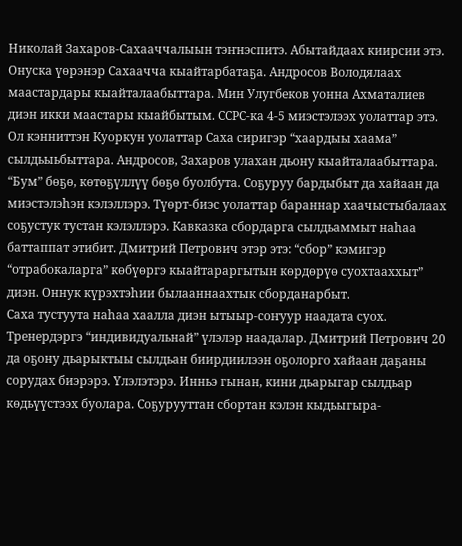Николай Захаров-Сахааччалыын тэҥнэспитэ. Абытайдаах киирсии этэ. Онуска үөрэнэр Сахаачча кыайтарбатаҕа. Андросов Володялаах маастардары кыайталаабыттара. Мин Улугбеков уонна Ахматалиев диэн икки маастары кыайбытым. ССРС-ка 4-5 миэстэлээх уолаттар этэ. Ол кэнниттэн Куоркун уолаттар Саха сиригэр “хаардыы хаама” сылдьыьбыттара. Андросов, Захаров улахан дьону кыайталаабыттара. “Бум” бөҕө, көтөҕүллүү бөҕө буолбута. Соҕуруу бардыбыт да хайаан да миэстэлэһэн кэлэллэрэ. Түөрт-биэс уолаттар бараннар хаачыстыбалаах соҕустук тустан кэлэллэрэ. Кавказка сбордарга сылдьаммыт наһаа баттаппат этибит. Дмитрий Петрович этэр этэ: “сбор” кэмигэр “отрабокаларга” көбүөргэ кыайтараргытын көрдөрүө суохтааххыт” диэн. Оннук күрэхтэһии былааннаахтык сборданарбыт.
Саха тустуута наһаа хаалла диэн ытыыр-соҥуур наадата суох. Тренердэргэ “индивидуальнай” үлэлэр наадалар. Дмитрий Петрович 20 да оҕону дьарыктыы сылдьан биирдиилээн оҕолорго хайаан даҕаны сорудах биэрэрэ. Үлэлэтэрэ. Инньэ гынан, кини дьарыгар сылдьар көдьүүстээх буолара. Соҕурууттан сбортан кэлэн кыдьыгыра-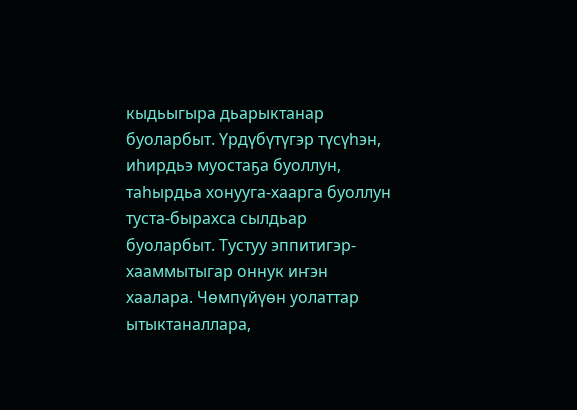кыдьыгыра дьарыктанар буоларбыт. Үрдүбүтүгэр түсүһэн, иһирдьэ муостаҕа буоллун, таһырдьа хонууга-хаарга буоллун туста-бырахса сылдьар буоларбыт. Тустуу эппитигэр-хааммытыгар оннук иҥэн хаалара. Чөмпүйүөн уолаттар ытыктаналлара,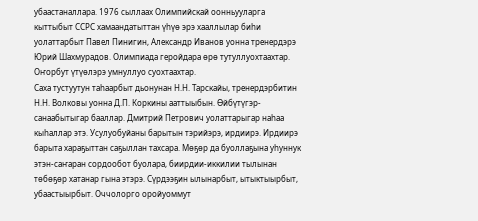убаастаналлара. 1976 сыллаах Олимпийскай оонньууларга кыттыбыт ССРС хамаандатыттан үһүө эрэ хааллылар биһи уолаттарбыт Павел Пинигин, Александр Иванов уонна тренердэрэ Юрий Шахмурадов. Олимпиада геройдара өрө тутуллуохтаахтар. Оҥорбут үтүөлэрэ умнуллуо суохтаахтар.
Саха тустуутун таһаарбыт дьонунан Н.Н. Тарскайы, тренердэрбитин Н.Н. Волковы уонна Д.П. Коркины ааттыыбын. Өйбүтүгэр-санаабытыгар бааллар. Дмитрий Петрович уолаттарыгар наһаа кыһаллар этэ. Усулуобуйаны барытын тэрийэрэ, ирдиирэ. Ирдиирэ барыта хараҕыттан саҕыллан тахсара. Мөҕөр да буоллаҕына уһуннук этэн-саҥаран сордообот буолара, биирдии-иккилии тылынан төбөҕөр хатанар гына этэрэ. Сүрдээҕин ылынарбыт, ытыктыырбыт, убаастыырбыт. Оччолорго оройуоммут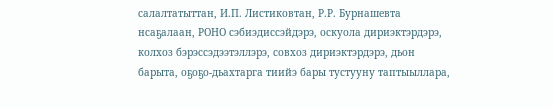салалтатыттан, И.П. Листиковтан, Р.Р. Бурнашевта нсаҕалаан, РОНО сэбиэдиссэйдэрэ, оскуола дириэктэрдэрэ, колхоз бэрэссэдээтэллэрэ, совхоз дириэктэрдэрэ, дьон барыта, оҕоҕо-дьахтарга тиийэ бары тустууну таптыыллара,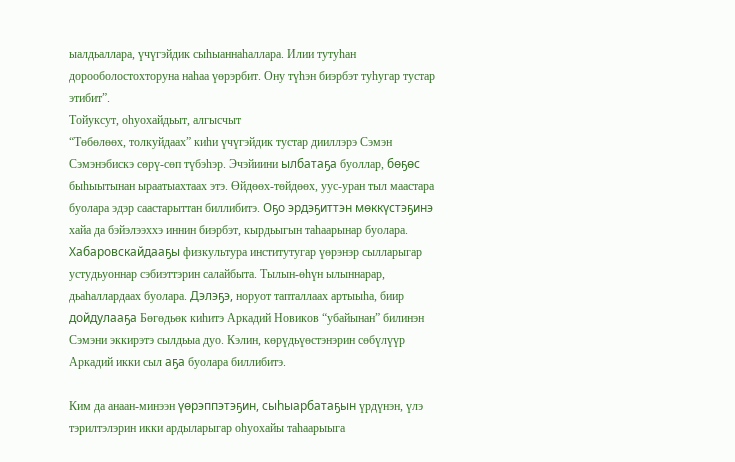ыалдьаллара, үчүгэйдик сыһыаннаһаллара. Илии тутуһан дорооболостохторуна наһаа үөрэрбит. Ону түһэн биэрбэт туһугар тустар этибит”.
Тойуксут, оһуохайдьыт, алгысчыт
“Төбөлөөх, толкуйдаах” киһи үчүгэйдик тустар дииллэрэ Сэмэн Сэмэнэбискэ сөрү-сөп түбэһэр. Эчэйиини ылбатаҕа буоллар, бөҕөс быһыытынан ыраатыахтаах этэ. Өйдөөх-төйдөөх, уус-уран тыл маастара буолара эдэр саастарыттан биллибитэ. Оҕо эрдэҕиттэн мөккүстэҕинэ хайа да бэйэлээххэ иннин биэрбэт, кырдьыгын таһаарынар буолара. Хабаровскайдааҕы физкультура институтугар үөрэнэр сылларыгар устудьуоннар сэбиэттэрин салайбыта. Тылын-өһүн ылыннарар, дьаһаллардаах буолара. Дэлэҕэ, норуот тапталлаах артыыһа, биир дойдулааҕа Бөгөдьөк киһитэ Аркадий Новиков “убайынан” билинэн Сэмэни эккирэтэ сылдьыа дуо. Кэлин, көрүдьүөстэнэрин сөбүлүүр Аркадий икки сыл аҕа буолара биллибитэ.

Ким да анаан-минээн үөрэппэтэҕин, сыһыарбатаҕын үрдүнэн, үлэ тэрилтэлэрин икки ардыларыгар оһуохайы таһаарыыга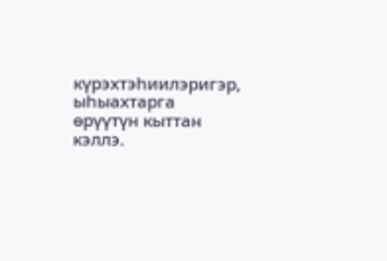күрэхтэһиилэригэр, ыһыахтарга өрүүтүн кыттан кэллэ.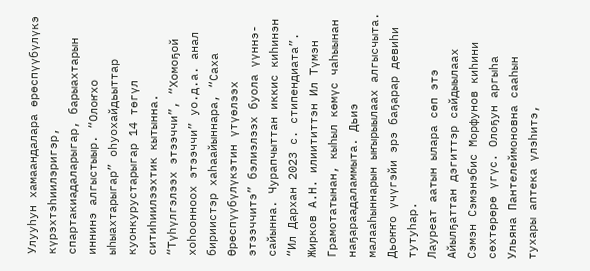Улууһун хамаандалара өрөспүүбүлүкэ күрэхтэһиилэригэр, спартакиадаларыгар, барыахтарын иннинэ алгыстыыр. “Олоҥхо ыһыахтарыгар” оһуохайдьыттар куонкурустарыгар 14 төгүл ситиһиилээхтик кытынна. “Түһүлгэлээх этээччи”, “Хомоҕой хоһоонноох этээччи” уо.д.а. анал бириистэр хаһаайыннара, “Саха Өрөспүүбүлүкэтин үтүөлээх этээччитэ” бэлиэлээх буола үүннэ-сайынна. Чурапчыттан иккис киһинэн “Ил Дархан 2023 с. стипендиата”. Жирков А.Н. илиититтэн Ил Түмэн Грамотатынан, кыһыл көмүс чаһыынан наҕараадаламмыта. Дьиэ малааһыннарын ыҥырыылаах алгысчыта. Дьоҥҥо үчүгэйи эрэ баҕарар девиһи тутуһар.
Лауреат аатын ылара сөп этэ
Айылҕаттан дэгиттэр сайдыылаах Сэмэн Сэмэнэбис Морфунов киһини сөхтөрөрө үгүс. Олоҕун аргыһа Ульяна Пантелеймоновна сааһын тухары аптека үлэһитэ,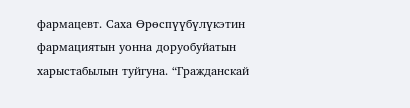фармацевт. Саха Өрөспүүбүлүкэтин фармациятын уонна доруобуйатын харыстабылын туйгуна. “Гражданскай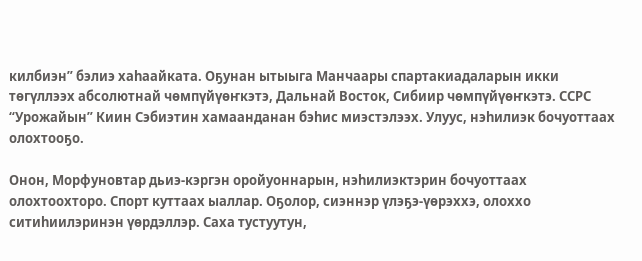килбиэн” бэлиэ хаһаайката. Оҕунан ытыыга Манчаары спартакиадаларын икки төгүллээх абсолютнай чөмпүйүөҥкэтэ, Дальнай Восток, Сибиир чөмпүйүөҥкэтэ. ССРС “Урожайын” Киин Сэбиэтин хамаанданан бэһис миэстэлээх. Улуус, нэһилиэк бочуоттаах олохтооҕо.

Онон, Морфуновтар дьиэ-кэргэн оройуоннарын, нэһилиэктэрин бочуоттаах олохтоохторо. Спорт куттаах ыаллар. Оҕолор, сиэннэр үлэҕэ-үөрэххэ, олоххо ситиһиилэринэн үөрдэллэр. Саха тустуутун,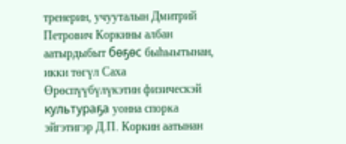тренерин, учууталын Дмитрий Петрович Коркины албан аатырдыбыт бөҕөс быһыытынан, икки төгүл Саха Өрөспүүбүлүкэтин физическэй культураҕа уонна спорка эйгэтигэр Д.П. Коркин аатынан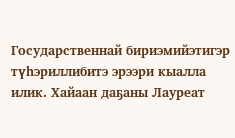Государственнай бириэмийэтигэр түһэриллибитэ эрээри кыалла илик. Хайаан даҕаны Лауреат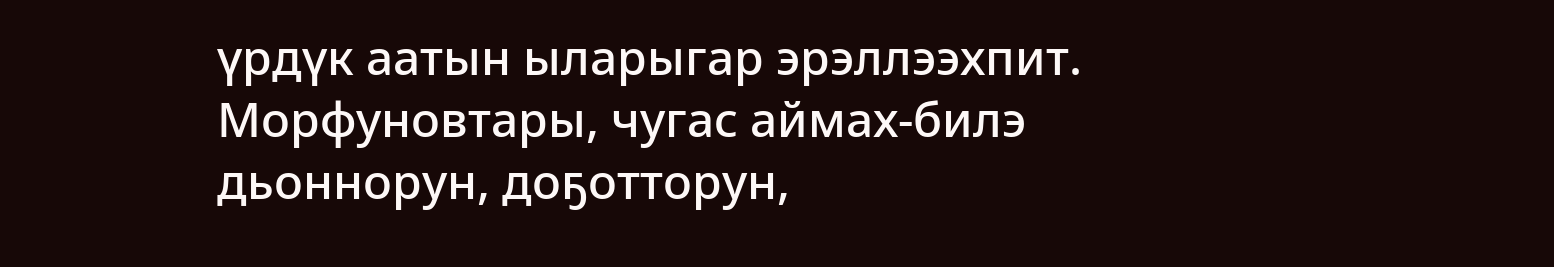үрдүк аатын ыларыгар эрэллээхпит.
Морфуновтары, чугас аймах-билэ дьоннорун, доҕотторун,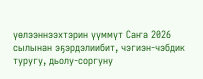үөлээннээхтэрин үүммүт Саҥа 2026 сылынан эҕэрдэлиибит, чэгиэн-чэбдик туругу, дьолу-соргуну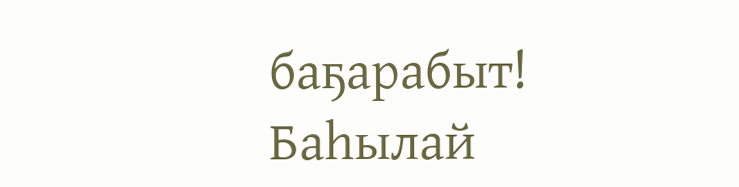баҕарабыт!
Баһылай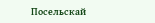Посельскай